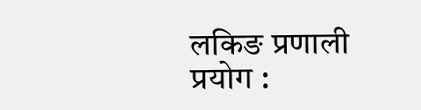लकिङ प्रणाली प्रयोग :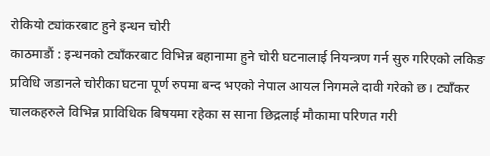रोकियो ट्यांकरबाट हुने इन्धन चोरी
काठमाडौं : इन्धनको ट्याँकरबाट विभिन्न बहानामा हुने चोरी घटनालाई नियन्त्रण गर्न सुरु गरिएको लकिङ प्रविधि जडानले चोरीका घटना पूर्ण रुपमा बन्द भएको नेपाल आयल निगमले दावी गरेको छ। ट्याँकर चालकहरुले विभिन्न प्राविधिक बिषयमा रहेका स साना छिद्रलाई मौकामा परिणत गरी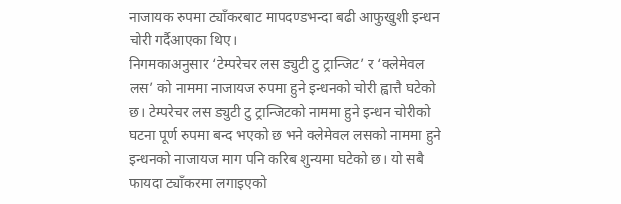नाजायक रुपमा ट्याँकरबाट मापदण्डभन्दा बढी आफुखुशी इन्धन चोरी गर्दैआएका थिए।
निगमकाअनुसार ‘टेम्परेचर लस ड्युटी टु ट्रान्जिट’ र ‘क्लेमेवल लस’ को नाममा नाजायज रुपमा हुने इन्धनको चोरी ह्वात्तै घटेको छ। टेम्परेचर लस ड्युटी टु ट्रान्जिटको नाममा हुने इन्धन चोरीको घटना पूर्ण रुपमा बन्द भएको छ भने क्लेमेवल लसको नाममा हुने इन्धनको नाजायज माग पनि करिब शुन्यमा घटेको छ। यो सबै फायदा ट्याँकरमा लगाइएको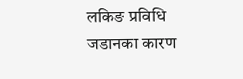लकिङ प्रविधि जडानका कारण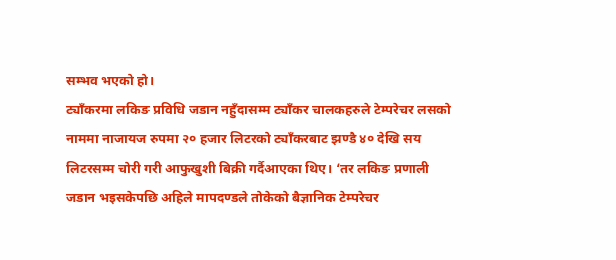सम्भव भएको हो।
ट्याँकरमा लकिङ प्रविधि जडान नहुँदासम्म ट्याँकर चालकहरुले टेम्परेचर लसको नाममा नाजायज रुपमा २० हजार लिटरको ट्याँकरबाट झण्डै ४० देखि सय लिटरसम्म चोरी गरी आफुखुशी बिक्री गर्दैआएका थिए। ‘तर लकिङ प्रणाली जडान भइसकेपछि अहिले मापदण्डले तोकेको बैज्ञानिक टेम्परेचर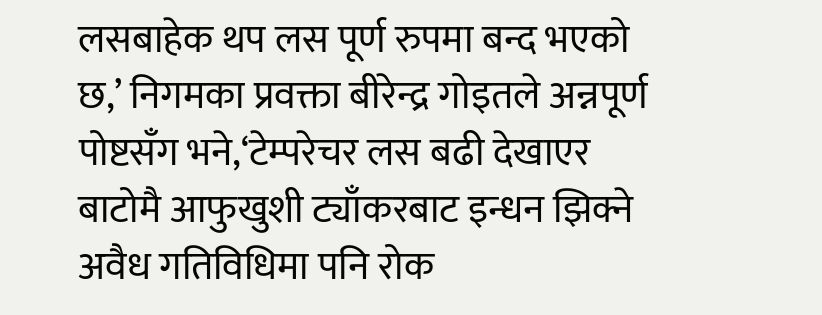लसबाहेक थप लस पूर्ण रुपमा बन्द भएको छ,’ निगमका प्रवक्ता बीरेन्द्र गोइतले अन्नपूर्ण पोष्टसँग भने,‘टेम्परेचर लस बढी देखाएर बाटोमै आफुखुशी ट्याँकरबाट इन्धन झिक्ने अवैध गतिविधिमा पनि रोक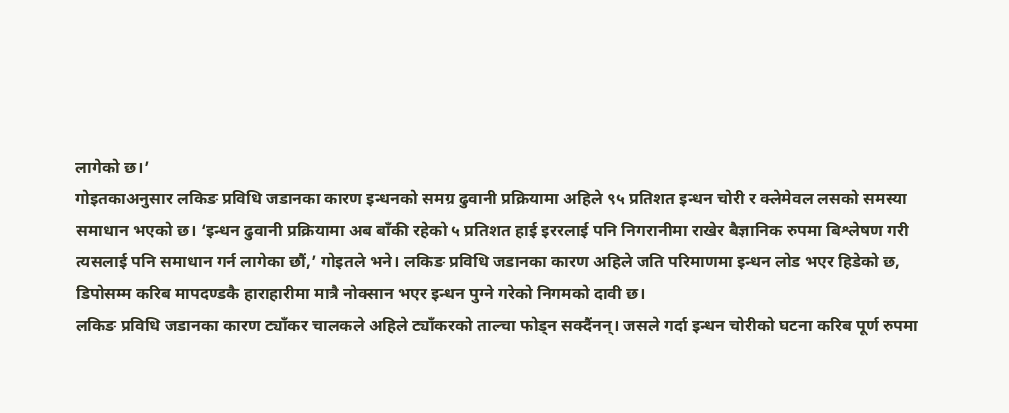लागेको छ।’
गोइतकाअनुसार लकिङ प्रविधि जडानका कारण इन्धनको समग्र ढुवानी प्रक्रियामा अहिले ९५ प्रतिशत इन्धन चोरी र क्लेमेवल लसको समस्या समाधान भएको छ। ‘इन्धन ढुवानी प्रक्रियामा अब बाँकी रहेको ५ प्रतिशत हाई इररलाई पनि निगरानीमा राखेर बैज्ञानिक रुपमा बिश्लेषण गरी त्यसलाई पनि समाधान गर्न लागेका छौं,’ गोइतले भने। लकिङ प्रविधि जडानका कारण अहिले जति परिमाणमा इन्धन लोड भएर हिडेको छ, डिपोसम्म करिब मापदण्डकै हाराहारीमा मात्रै नोक्सान भएर इन्धन पुग्ने गरेको निगमको दावी छ।
लकिङ प्रविधि जडानका कारण ट्याँकर चालकले अहिले ट्याँकरको ताल्चा फोड्न सक्दैंनन्। जसले गर्दा इन्धन चोरीको घटना करिब पूर्ण रुपमा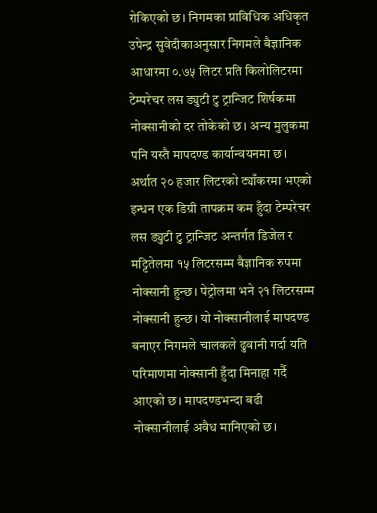रोकिएको छ। निगमका प्राविधिक अधिकृत उपेन्द्र सुवेदीकाअनुसार निगमले बैज्ञानिक आधारमा ०.७५ लिटर प्रति किलोलिटरमा टेम्परेचर लस ड्युटी टु ट्रान्जिट शिर्षकमा नोक्सानीको दर तोकेको छ। अन्य मुलुकमा पनि यस्तै मापदण्ड कार्यान्वयनमा छ। अर्थात २० हजार लिटरको ट्याँकरमा भएको इन्धन एक डिग्री तापक्रम कम हुँदा टेम्परेचर लस ड्युटी टु ट्रान्जिट अन्तर्गत डिजेल र मट्टितेलमा १५ लिटरसम्म बैज्ञानिक रुपमा नोक्सानी हुन्छ। पेट्रोलमा भने २१ लिटरसम्म नोक्सानी हुन्छ। यो नोक्सानीलाई मापदण्ड बनाएर निगमले चालकले ढुवानी गर्दा यति परिमाणमा नोक्सानी हुँदा मिनाहा गर्दै आएको छ। मापदण्डभन्दा बढी नोक्सानीलाई अवैध मानिएको छ।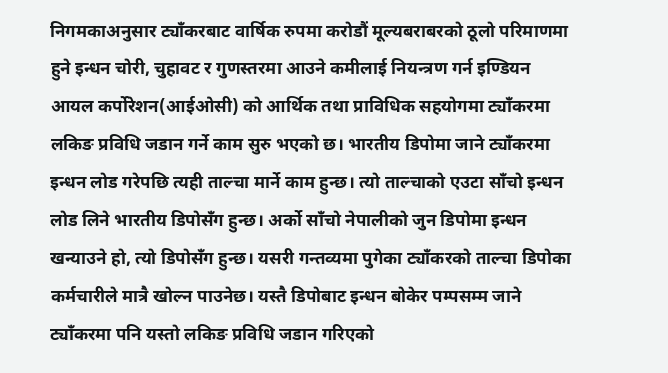निगमकाअनुसार ट्याँकरबाट वार्षिक रुपमा करोडौं मूल्यबराबरको ठूलो परिमाणमा हुने इन्धन चोरी, चुहावट र गुणस्तरमा आउने कमीलाई नियन्त्रण गर्न इण्डियन आयल कर्पोरेशन(आईओसी) को आर्थिक तथा प्राविधिक सहयोगमा ट्याँकरमा लकिङ प्रविधि जडान गर्ने काम सुरु भएको छ। भारतीय डिपोमा जाने ट्याँकरमा इन्धन लोड गरेपछि त्यही ताल्चा मार्ने काम हुन्छ। त्यो ताल्चाको एउटा साँचो इन्धन लोड लिने भारतीय डिपोसँग हुन्छ। अर्को साँचो नेपालीको जुन डिपोमा इन्धन खन्याउने हो, त्यो डिपोसँग हुन्छ। यसरी गन्तव्यमा पुगेका ट्याँकरको ताल्चा डिपोका कर्मचारीले मात्रै खोल्न पाउनेछ। यस्तै डिपोबाट इन्धन बोकेर पम्पसम्म जाने ट्याँकरमा पनि यस्तो लकिङ प्रविधि जडान गरिएको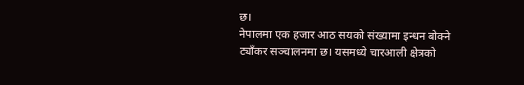छ।
नेपालमा एक हजार आठ सयको संख्यामा इन्धन बोक्ने ट्याँकर सञ्चालनमा छ। यसमध्ये चारआली क्षेत्रको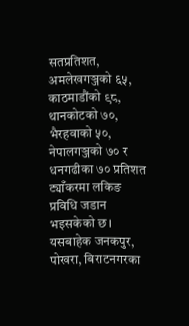सतप्रतिशत, अमलेखगञ्जको ६५, काठमाडौंको ९८, थानकोटको ७०, भैरहवाको ५०, नेपालगञ्जको ७० र धनगढीका ७० प्रतिशत ट्याँकरमा लकिङ प्रविधि जडान भइसकेको छ। यसबाहेक जनकपुर, पोखरा, बिराटनगरका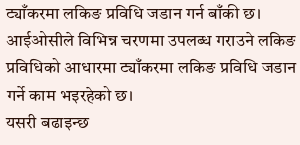ट्याँकरमा लकिङ प्रविधि जडान गर्न बाँकी छ। आईओसीले विभिन्न चरणमा उपलब्ध गराउने लकिङ प्रविधिको आधारमा ट्याँकरमा लकिङ प्रविधि जडान गर्ने काम भइरहेको छ।
यसरी बढाइन्छ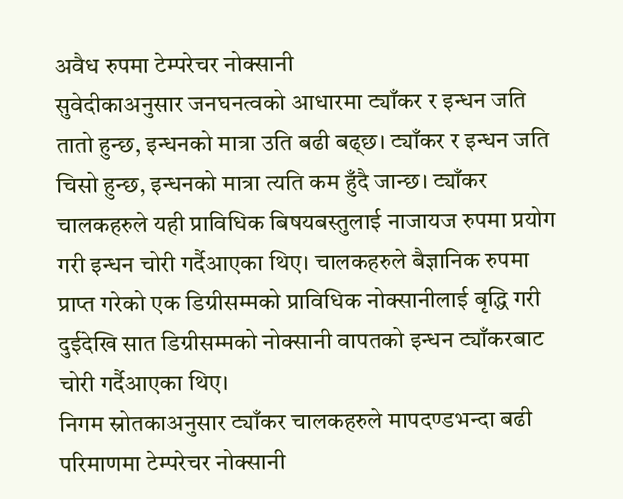अवैध रुपमा टेम्परेचर नोक्सानी
सुवेदीकाअनुसार जनघनत्वको आधारमा ट्याँकर र इन्धन जति तातो हुन्छ, इन्धनको मात्रा उति बढी बढ्छ। ट्याँकर र इन्धन जति चिसो हुन्छ, इन्धनको मात्रा त्यति कम हुँदै जान्छ। ट्याँकर चालकहरुले यही प्राविधिक बिषयबस्तुलाई नाजायज रुपमा प्रयोग गरी इन्धन चोरी गर्दैआएका थिए। चालकहरुले बैज्ञानिक रुपमा प्राप्त गरेको एक डिग्रीसम्मको प्राविधिक नोक्सानीलाई बृद्धि गरी दुईदेखि सात डिग्रीसम्मको नोक्सानी वापतको इन्धन ट्याँकरबाट चोरी गर्दैआएका थिए।
निगम स्रोतकाअनुसार ट्याँकर चालकहरुले मापदण्डभन्दा बढी परिमाणमा टेम्परेचर नोक्सानी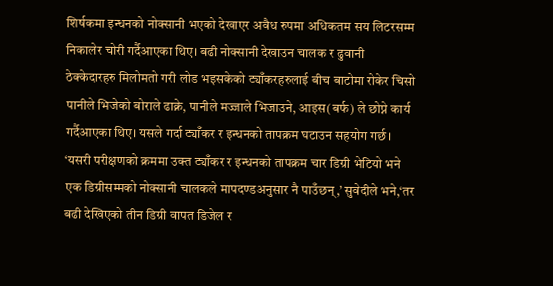शिर्षकमा इन्धनको नोक्सानी भएको देखाएर अवैध रुपमा अधिकतम सय लिटरसम्म निकालेर चोरी गर्दैआएका थिए। बढी नोक्सानी देखाउन चालक र ढुवानी ठेक्केदारहरु मिलोमतो गरी लोड भइसकेको ट्याँकरहरुलाई बीच बाटोमा रोकेर चिसो पानीले भिजेको बोराले ढाक्ने, पानीले मज्जाले भिजाउने, आइस(बर्फ) ले छोप्ने कार्य गर्दैआएका थिए। यसले गर्दा ट्याँकर र इन्धनको तापक्रम घटाउन सहयोग गर्छ।
‘यसरी परीक्षणको क्रममा उक्त ट्याँकर र इन्धनको तापक्रम चार डिग्री भेटियो भने एक डिग्रीसम्मको नोक्सानी चालकले मापदण्डअनुसार नै पाउँछन्,’ सुवेदीले भने,‘तर बढी देखिएको तीन डिग्री वापत डिजेल र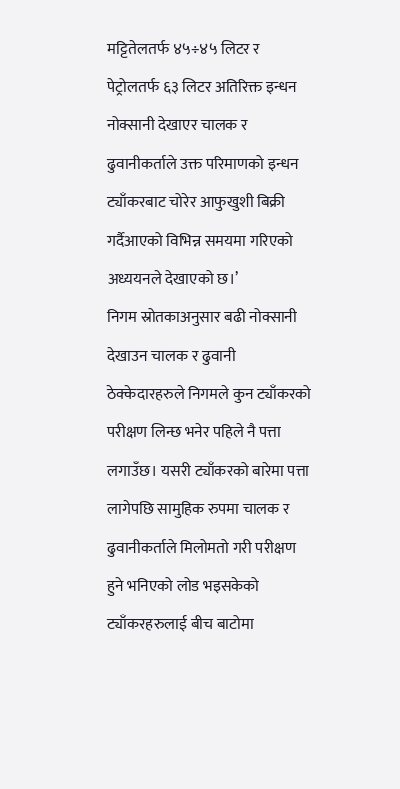मट्टितेलतर्फ ४५÷४५ लिटर र पेट्रोलतर्फ ६३ लिटर अतिरिक्त इन्धन नोक्सानी देखाएर चालक र ढुवानीकर्ताले उक्त परिमाणको इन्धन ट्याँकरबाट चोरेर आफुखुशी बिक्री गर्दैआएको विभिन्न समयमा गरिएको अध्ययनले देखाएको छ।’
निगम स्रोतकाअनुसार बढी नोक्सानी देखाउन चालक र ढुवानी ठेक्केदारहरुले निगमले कुन ट्याँकरको परीक्षण लिन्छ भनेर पहिले नै पत्ता लगाउँछ। यसरी ट्याँकरको बारेमा पत्ता लागेपछि सामुहिक रुपमा चालक र ढुवानीकर्ताले मिलोमतो गरी परीक्षण हुने भनिएको लोड भइसकेको ट्याँकरहरुलाई बीच बाटोमा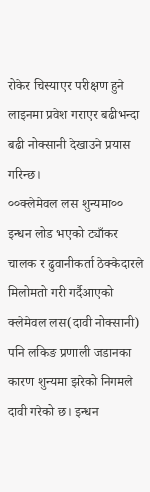रोकेर चिस्याएर परीक्षण हुने लाइनमा प्रवेश गराएर बढीभन्दा बढी नोक्सानी देखाउने प्रयास गरिन्छ।
००क्लेमेवल लस शुन्यमा००
इन्धन लोड भएको ट्याँकर चालक र ढुवानीकर्ता ठेक्केदारले मिलोमतो गरी गर्दैआएको क्लेमेवल लस(दावी नोक्सानी) पनि लकिङ प्रणाली जडानका कारण शुन्यमा झरेको निगमले दावी गरेको छ। इन्धन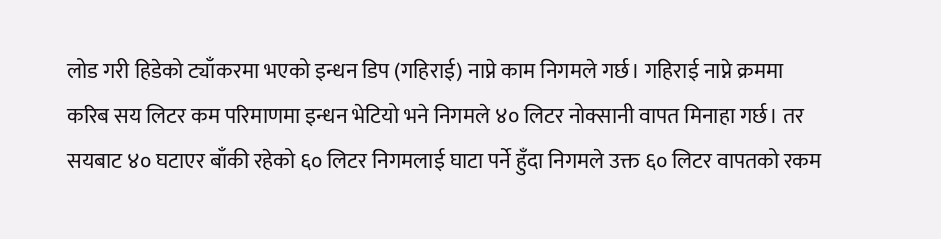लोड गरी हिडेको ट्याँकरमा भएको इन्धन डिप (गहिराई) नाप्ने काम निगमले गर्छ। गहिराई नाप्ने क्रममा करिब सय लिटर कम परिमाणमा इन्धन भेटियो भने निगमले ४० लिटर नोक्सानी वापत मिनाहा गर्छ। तर सयबाट ४० घटाएर बाँकी रहेको ६० लिटर निगमलाई घाटा पर्ने हुँदा निगमले उक्त ६० लिटर वापतको रकम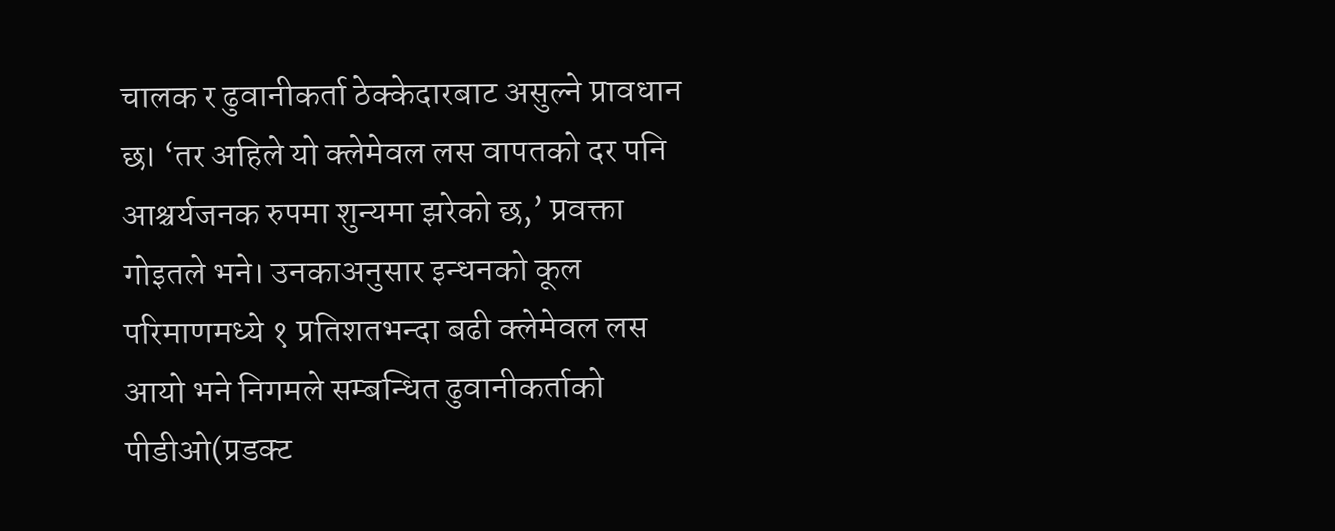चालक र ढुवानीकर्ता ठेक्केदारबाट असुल्ने प्रावधान छ। ‘तर अहिले यो क्लेमेवल लस वापतको दर पनि आश्चर्यजनक रुपमा शुन्यमा झरेको छ,’ प्रवक्ता गोइतले भने। उनकाअनुसार इन्धनको कूल परिमाणमध्ये १ प्रतिशतभन्दा बढी क्लेमेवल लस आयो भने निगमले सम्बन्धित ढुवानीकर्ताको पीडीओ(प्रडक्ट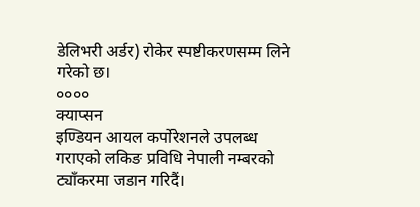डेलिभरी अर्डर) रोकेर स्पष्टीकरणसम्म लिने गरेको छ।
००००
क्याप्सन
इण्डियन आयल कर्पोरेशनले उपलब्ध गराएको लकिङ प्रविधि नेपाली नम्बरको ट्याँकरमा जडान गरिदैं।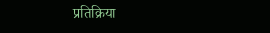प्रतिक्रिया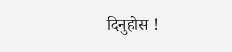दिनुहोस !